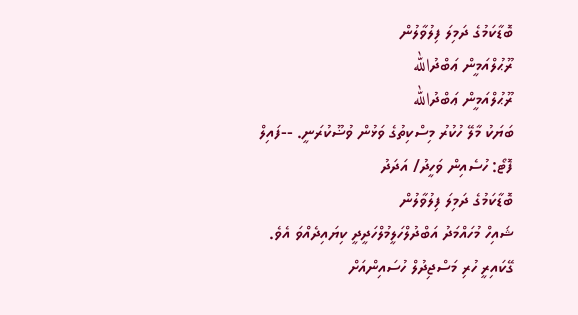ބޮޑާކަމުގެ ދަމިލަ ފިލުވާލުން
ރޫޙުލްއަމީން ޢަބްދުالله
ރޫޙުލްއަމީން ޢަބްދުالله
ބަޔަކު މާލޭ ހުކުރު މިސްކިތުގެ ވަޅުން ވުޟޫކުރަނީ. --ފައިލް ފޮޓޯ: ހުސެއިން ވަހީދު/ އަދަދު
ބޮޑާކަމުގެ ދަމިލަ ފިލުވާލުން
ޝައިހް މުހައްމަދު އަބްދުލްހަލީމުލްހަދީދީ ކިޔައިދެއްވަ އެވެ. ގޭކައިރީ ހުރި މަސްޖިދުލް ހުސައިންއަށް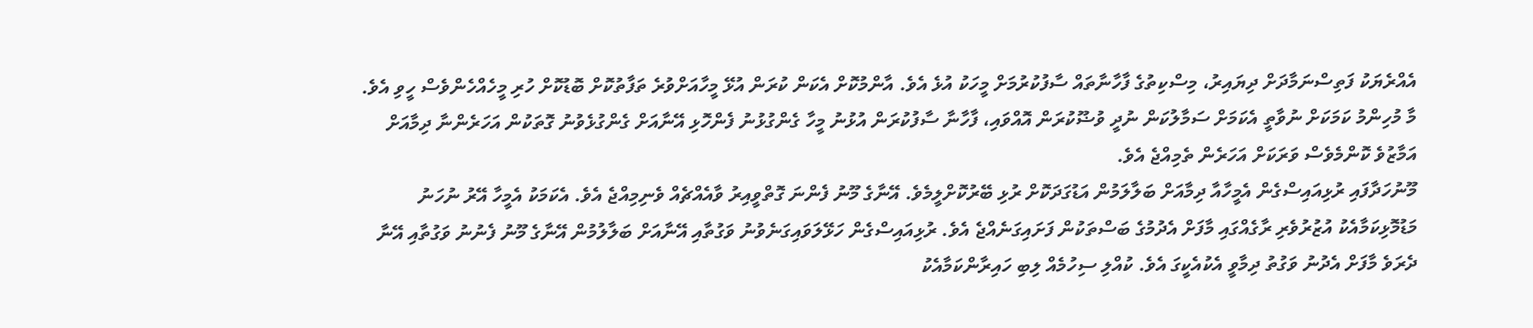އެއްރެޔަކު ފަތިސްނަމާދަށް ދިޔައިރު، މިސްކިތުގެ ފާހާނާތައް ސާފުކުރުމަށް މީހަކު އުޅެ އެވެ. އާންމުކޮށް އެކަން ކުރަން އުޅޭ މީހާއަށްވުރެ ތަފާތުކޮށް ބޮޑުކޮށް ހުރި މީހެއްހެންވެސް ހީވި އެވެ. މާ މުހިންމު ކަމަކަށް ނުވާތީ އެކަމަށް ސަމާލުކަން ނުދީ ވުޟޫކުރަން އޮއްވައި، ފާހާނާ ސާފުކުރަން އުޅުނު މީހާ ގެންގުޅުނު ފެންހޮޅި އޭނާއަށް ގެންގުޅެވުނު ގޮތަކުން އަހަރެންނާ ދިމާއަށް އަމާޒުވެ ކޮންމެވެސް ވަރަކަށް އަހަރެން ތެމިއްޖެ އެވެ.
މޫނުހަދާފައި ރުޅިއައިސްގެން އެމީހާއާ ދިމާއަށް ބަލާލަމުން އަޑުގަދަކޮށް ރުޅި ބޭރުކޮށްލީމެވެ. އޭނާގެ މޫނު ފެންނަ ގޮތްވީއިރު ވާއެއްޗެއް ވެނިމިއްޖެ އެވެ. އެކަމަކު އެމީހާ އޭރު ނުހަނު މަޑުމޮޅިކަމާއެކު އުޒުރުވެރި ރާގެއްގައި މާފަށް އެދުމުގެ ބަސްތަކުން ފަށައިގަނެއްޖެ އެވެ. ރުޅިއައިސްގެން ހަޅޭލަވައިގަނެވުނު ވަގުތާއި އޭނާއަށް ބަލާލުމުން އޭނާގެ މޫނު ފެނުނު ވަގުތާއި އޭނާ ދެރަވެ މާފަށް އެދުނު ވަގުތު ދިމާވީ އެކުއެކީގަ އެވެ. ކުއްލި ސިހުމެއް ލިބި ހައިރާންކަމާއެކު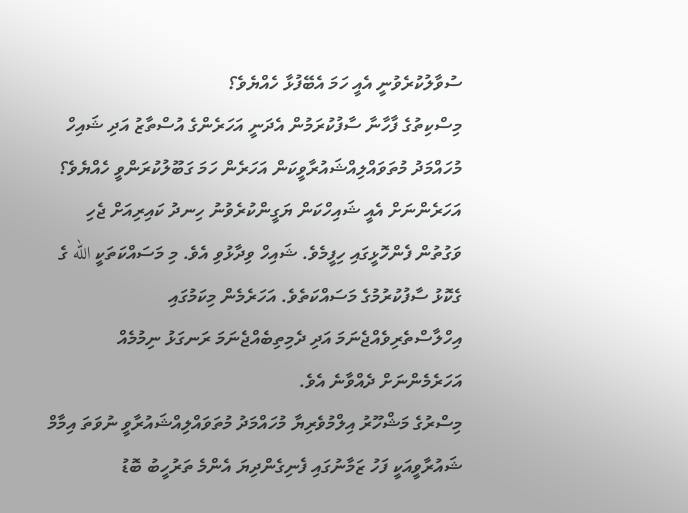ސުވާލުކުރެވުނީ އެއީ ހަމަ އެބޭފުޅާ ހެއްޔެވެ؟
މިސްކިތުގެ ފާހާނާ ސާފުކުރަމުން އެދަނީ އަހަރެންގެ އުސްތާޒު އަދި ޝައިހް މުހައްމަދު މުތަވައްލިއްޝައުރާވީކަން އަހަރެން ހަމަ ގަބޫލުކުރަންވީ ހެއްޔެވެ؟ އަހަރެންނަށް އެއީ ޝައިހްކަން ޔަގީންކުރެވުނު ހިނދު ކައިރިއަށް ޖެހި ވަގުތުން ފެންހޮޅީގައި ހިފީމެވެ. ޝައިހް ވިދާޅުވި އެވެ. މި މަސައްކަތަކީ الله ގެ ގެކޮޅު ސާފުކުރުމުގެ މަސައްކަތެވެ. އަހަރެމެން މިކަމުގައި އިހްލާސްތެރިވެއްޖެނަމަ އަދި ދެމިތިބެއްޖެނަމަ ރަނގަޅު ނިމުމެއް އަހަރެމެންނަށް ދެއްވާނެ އެވެ.
މިސްރުގެ މަޝްހޫރު އިލްމުވެރިޔާ މުހައްމަދު މުތަވައްލިއްޝައުރާވީ ނުވަތަ އިމާމް ޝައުރާވީއަކީ ފަހު ޒަމާނުގައި ފެނިގެންދިޔަ އެންމެ ތަރުހީބު ބޮޑު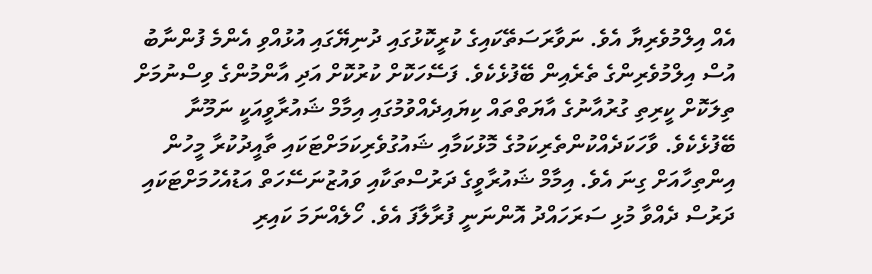އެއް އިލްމުވެރިޔާ އެވެ. ނަވާރަސަތޭކައިގެ ކުރީކޮޅުގައި ދުނިޔޭގައި އުޅުއްވި އެންމެ ފުންނާބު އުސް އިލްމުވެރިންގެ ތެރެއިން ބޭފުޅެކެވެ. ފަސޭހަކޮށް ކުރުކޮށް އަދި އާންމުންގެ ވިސްނުމަށް ތިލަކޮށް ކީރިތި ގުރުއާނުގެ އާޔަތްތައް ކިޔައިދެއްވުމުގައި އިމާމް ޝައުރާވީއަކީ ނަމޫނާ ބޭފުޅެކެވެ. ވާހަކަދެއްކުންތެރިކަމުގެ މޮޅުކަމާއި ޝައުގުވެރިކަމަށްޓަކައި ތާއީދުކުރާ މީހުން އިންތިހާއަށް ގިނަ އެވެ. އިމާމް ޝައުރާވީގެ ދަރުސްތަކާއި ވައުޒުނަސޭހަތް އަޑުއެހުމަށްޓަކައި ދަރުސް ދެއްވާ މުޅި ސަރަހައްދު އޮންނަނީ ފުރާލާފަ އެވެ. ހޯލެއްނަމަ ކައިރި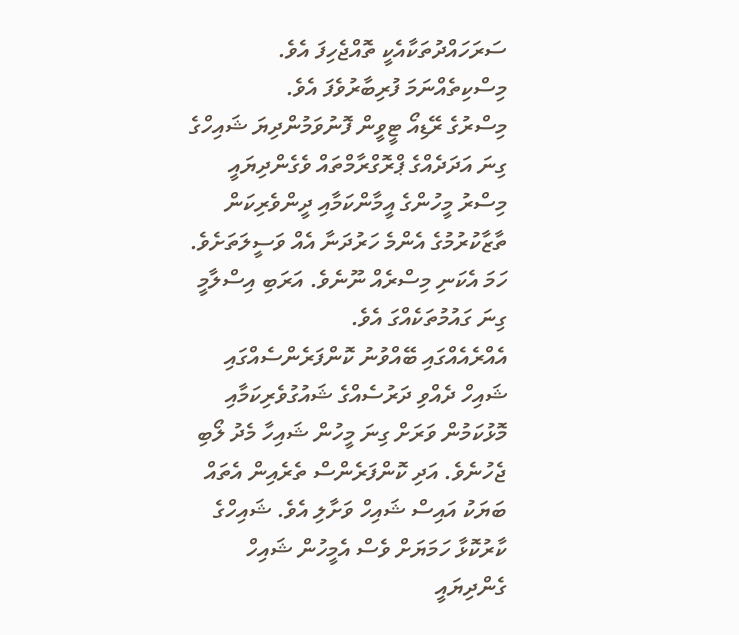ސަރަހައްދުތަކާއެކީ ތޮއްޖެހިފަ އެވެ. މިސްކިތެއްނަމަ ފުރިބާރުވެފަ އެވެ.
މިސްރުގެ ރޭޑިއޯ ޓީވީން ފޮނުވަމުންދިޔަ ޝައިހްގެ ގިނަ އަދަދެއްގެ ޕްރޮގްރާމްތައް ވެގެންދިޔައީ މިސްރު މީހުންގެ އީމާންކަމާއި ދީންވެރިކަން ތާޒާކުރުމުގެ އެންމެ ހަރުދަނާ އެއް ވަސީލަތަށެވެ. ހަމަ އެކަނި މިސްރެއް ނޫނެވެ. އަރަބި އިސްލާމީ ގިނަ ގައުމުތަކެއްގަ އެވެ.
އެއްރެއެއްގައި ބޭއްވުނު ކޮންފަރެންސެއްގައި ޝައިހް ދެއްވި ދަރުސެއްގެ ޝައުގުވެރިކަމާއި މޮޅުކަމުން ވަރަށް ގިނަ މީހުން ޝައިހާ މެދު ލޯބި ޖެހުނެވެ. އަދި ކޮންފަރެންސް ތެރެއިން އެތައް ބަޔަކު އައިސް ޝައިހް ވަށާލި އެވެ. ޝައިހްގެ ކާރުކޮޅާ ހަމަޔަށް ވެސް އެމީހުން ޝައިހް ގެންދިޔައީ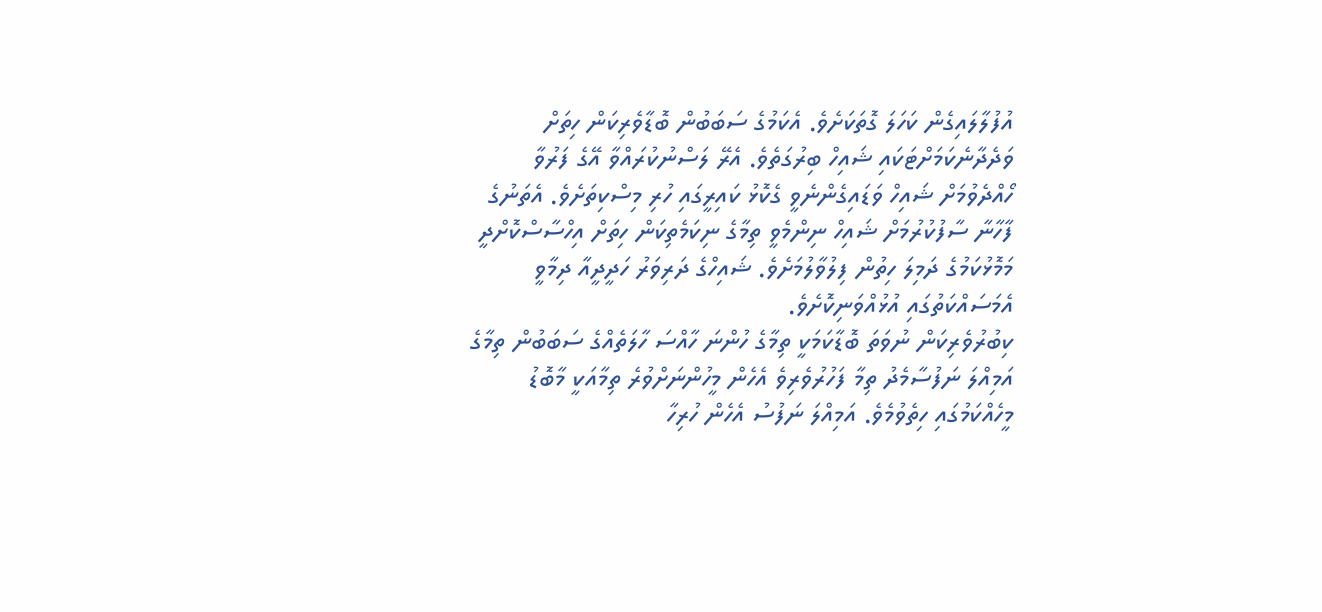އުފުލާލައިގެން ކަހަލަ ގޮތަކަށެވެ. އެކަމުގެ ސަބަބުން ބޮޑާވެރިކަން ހިތަށް ވަދެދާނެކަމަށްޓަކައި ޝައިހް ބިރުގަތެވެ. އެރޭ ލަސްނުކުރައްވާ އޭގެ ފަރުވާ ހޯއްދެވުމަށް ޝައިހް ވަޑައިގެންނެވީ ގެކޮޅު ކައިރީގައި ހުރި މިސްކިތަށެވެ. އެތަނުގެ ފާހާނާ ސާފުކުރުމަށް ޝައިހް ނިންމެވީ ތިމާގެ ނިކަމެތިކަން ހިތަށް އިހްސާސްކޮށްދީ މަމޮޅުކަމުގެ ދަމިލަ ހިތުން ފިލުވާލުމަށެވެ. ޝައިހްގެ ދަރިވަރު ހަދީދީއާ ދިމާވީ އެމަސައްކަތުގައި އުޅުއްވަނިކޮށެވެ.
ކިބުރުވެރިކަން ނުވަތަ ބޮޑާކަމަކީ ތިމާގެ ހުންނަ ހާއްސަ ހާލަތެއްގެ ސަބަބުން ތިމާގެ އަމިއްލަ ނަފުސާމެދު ތިމާ ފަހުރުވެރިވެ އެހެން މީހުންނަށްވުރެ ތިމާއަކީ މާބޮޑު މީހެއްކަމުގައި ހިތެވުމެވެ. އަމިއްލަ ނަފުސު އެހެން ހުރިހާ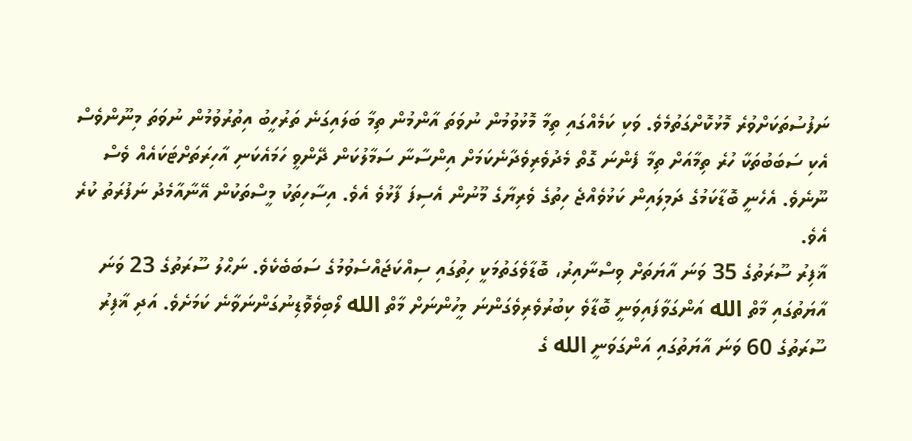ނަފުސުތަކަށްވުރެ މޮޅުކޮށްގަތުމެވެ. ވަކި ކަމެއްގައި ތިމާ މޮޅުވުމުން ނުވަތަ އާންމުން ތިމާ ބަލައިގަނެ ތަރުހީބު އިތުރުވުމުން ނުވަތަ މިނޫންވެސް އެކި ސަބަބުތަކާ ހުރެ ތިމާއަށް ތިމާ ފެންނަ ގޮތް މެދުވެރިވެދާނެކަމަށް އިންސާނާ ސަމާލުކަން ދޭންވީ ހަމައެކަނި އާހިރަތަށްޓަކައެއް ވެސް ނޫނެވެ. އެހެނީ ބޮޑާކަމުގެ ދަމިލައިން ކަޅުވެއްޖެ ހިތުގެ ވެރިޔާގެ މޫނުން އެސިފަ ފާޅުވެ އެވެ. އިސާހިތަކު މީސްތަކުން އޭނާއާމެދު ނަފުރަތު ކުރެ އެވެ.
ޣާފިރު ސޫރަތުގެ 35 ވަނަ އާޔަތަށް ވިސްނާއިރު، ބޮޑާވެގަތުމަކީ ހިތުގައި ސިއްކަޖައްސެވުމުގެ ސަބަބެކެވެ. ނަޙްލު ސޫރަތުގެ 23 ވަނަ އާޔަތުގައި މާތް الله އަންގަވާފައިވަނީ ބޮޑާވެ ކިބުރުވެރިވެގަންނަ މީހުންނަށް މާތް الله ލޯބިވެވޮޑިނުގަންނަވާނެ ކަމަށެވެ. އަދި ޣާފިރު ސޫރަތުގެ 60 ވަނަ އާޔަތުގައި އަންގަވަނީ الله ގެ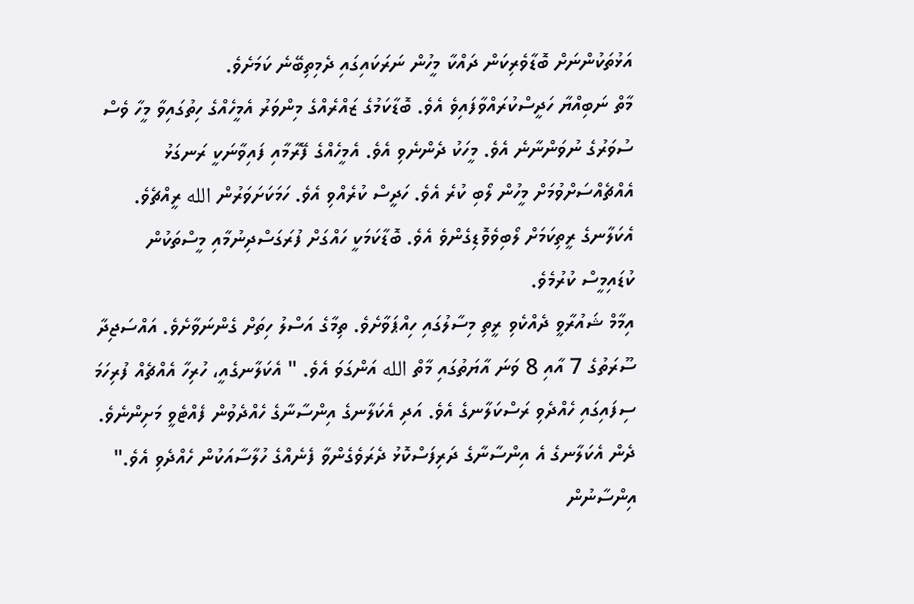އަޅުތަކުންނަށް ބޮޑާވެރިކަން ދައްކާ މީހުން ނަރަކައިގައި ދެމިތިބޭނެ ކަމަށެވެ.
މާތް ނަބިއްޔާ ހަދީސްކުރައްވާފައިވެ އެވެ. ބޮޑާކަމުގެ ޒައްރެއްގެ މިންވަރު އެމީހެއްގެ ހިތުގައިވާ މީހާ ވެސް ސުވަރުގެ ނުވަންނާނެ އެވެ. މީހަކު ދެންނެވި އެވެ. އެމީހެއްގެ ފޭރާމާއި ފައިވާނަކީ ރަނގަޅު އެއްޗެއްސަށްވުމަށް މީހުން ލޯބި ކުރެ އެވެ. ހަދީސް ކުރެއްވި އެވެ. ހަމަކަށަވަރުން الله ރީއްޗެވެ. އެކަލާނގެ ރީތިކަމަށް ލޯބިވެވޮޑިގެންވެ އެވެ. ބޮޑާކަމަކީ ހައްގަށް ފުރަގަސްދިނުމާއި މީސްތަކުން ކުޑައިމީސް ކުރުމެވެ.
އިމާމް ޝައުރާވީ ދެއްކެވި ރީތި މިސާލުގައި ހިއްޕަވާށެވެ. ތިމާގެ އަސްލު ހިތަށް ގެންނަވާށެވެ. އައްސަޖިދާ ސޫރަތުގެ 7 އާއި 8 ވަނަ އާޔަތުގައި މާތް الله އަންގަވަ އެވެ. " އެކަލާނގެއީ، ހުރިހާ އެއްޗެއް ފުރިހަމަ ސިފައިގައި ހެއްދެވި ރަސްކަލާނގެ އެވެ. އަދި އެކަލާނގެ އިންސާނާގެ ހެއްދެވުން ފެއްޓެވީ މަށިންނެވެ. ދެން އެކަލާނގެ އެ އިންސާނާގެ ދަރިފަސްކޮޅު ދެރަވެގެންވާ ފެނެއްގެ ހުލާސާއަކުން ހެއްދެވި އެވެ."
އިންސާނުން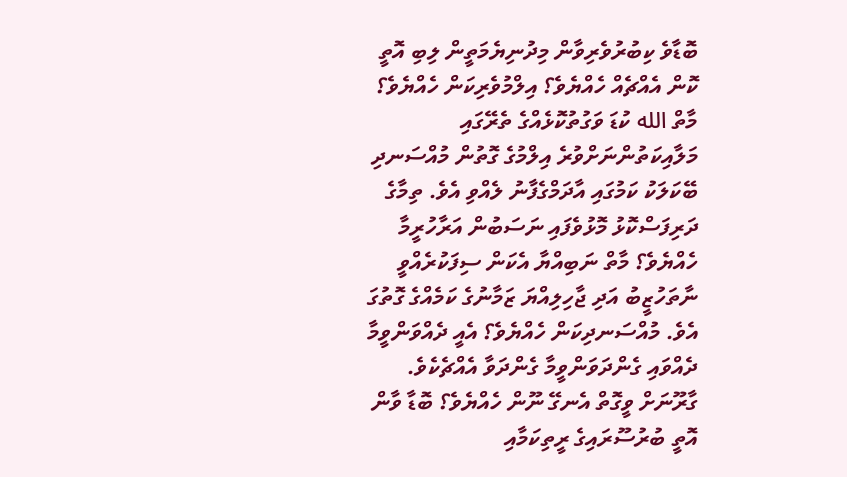ބޮޑާވެ ކިބުރުވެރިވާން މިދުނިޔެމަތީން ލިބި އޮތީ ކޮން އެއްޗެއް ހެއްޔެވެ؟ އިލްމުވެރިކަން ހެއްޔެވެ؟ މާތް الله ކުޑަ ވަގުތުކޮޅެއްގެ ތެރޭގައި މަލާއިކަތުންނަށްވުރެ އިލްމުގެ ގޮތުން މުއްސަނދި ބޭކަލަކު ކަމުގައި އާދަމްގެފާނު ލެއްވި އެވެ. ތިމާގެ ދަރިފަސްކޮޅު މޮޅުވެފައި ނަސަބުން އަރާހުރީމާ ހެއްޔެވެ؟ މާތް ނަބިއްޔާ އެކަން ސިފަކުރެއްވީ ނާތަހުޒީބު އަދި ޖާހިލިއްޔަ ޒަމާނުގެ ކަމެއްގެ ގޮތުގަ އެވެ. މުއްސަނދިކަން ހެއްޔެވެ؟ އެއީ ދެއްވަންވީމާ ދެއްވައި ގެންދަވަންވީމާ ގެންދަވާ އެއްޗެކެވެ. ގާރޫނަށް ވީގޮތް އެނގޭ ނޫން ހެއްޔެވެ؟ ބޮޑާ ވާން އޮތީ ބުރުސޫރައިގެ ރީތިކަމާއި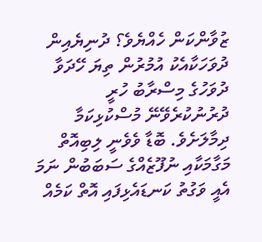ޒުވާންކަން ހެއްޔެވެ؟ ދުނިޔެއިން ދުވަހަކާއެކު އުމުރުން ތިޔަ ހޭދަވާ ދުވަހުގެ މިސްރާބު ހުރީ ދުރުނުކުރެވޭނޭ މުސްކުޅިކަމާ ދިމާލަށެވެ. ބޮޑާ ވެވެނީ ލިބިއޮތް މަގާމަކާއި ނުފޫޒެއްގެ ސަބަބުން ނަމަ އެއީ ވަގުތު ކަނޑައެޅިފައި އޮތް ކަމެއް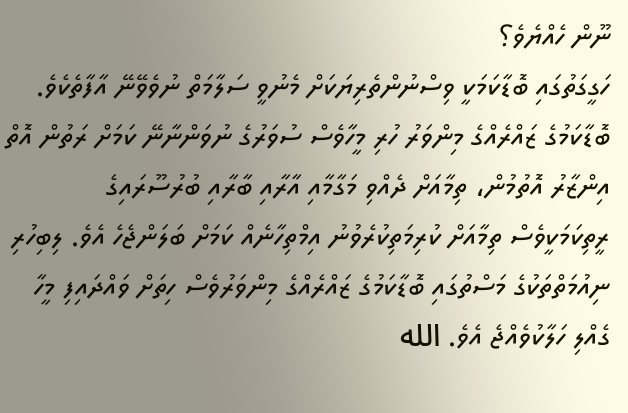ނޫން ހެއްޔެވެ؟
ހަގީގަތުގައި ބޮޑާކަމަކީ ވިސްނުންތެރިޔަކަށް މެނުވީ ސަލާމަތް ނުވެވޭނޭ އާފާތެކެވެ. ބޮޑާކަމުގެ ޒައްރެއްގެ މިންވަރު ހުރި މީހާވެސް ސުވަރުގެ ނުވަންނާނޭ ކަމަށް ރަތުން އޮތް އިންޒާރު އޮތުމުން، ތިމާއަށް ދެއްވި މަގާމާއި އާރާއި ބާރާއި ބުރުސޫރައިގެ ރީތިކަމަކީވެސް ތިމާއަށް ކުރިމަތިކުރެވުނު އިމްތިހާނެއް ކަމަށް ބަލަންޖެހެ އެވެ. ލިބިހުރި ނިއުމަތްތަކުގެ މަސްތުގައި ބޮޑާކަމުގެ ޒައްރެއްގެ މިންވަރުވެސް ހިތަށް ވައްދައިފި މީހާ ގެއްލި ހަލާކުވެއްޖެ އެވެ. الله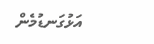އަޅުގަނޑުމެން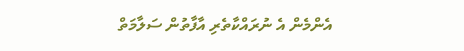އެންމެން އެ ނުރައްކާތެރި އާފާތުން ސަލާމަތް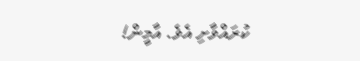ކުރައްވާށި އެވެ. އާމީން!